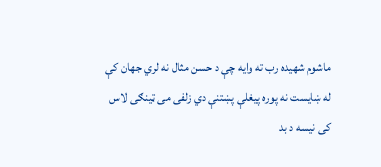ماشوم شهیده رب ته وایه چې د حسن مثال نه لري جهان کې له ښايست نه پوره پيغلې پښتنې دي زلفی می ټینګی لاس کی نیسه د بد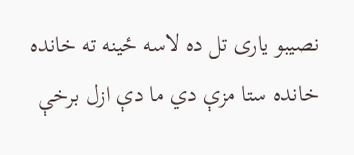نصیبو یاری تل ده لاسه ځینه ته خانده خانده ستا مزې دي ما دې ازل برخې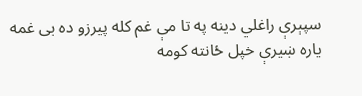سپېرې راغلي دينه په تا مې غم کله پیرزو ده بی غمه یاره ښیرې خپل ځانته کومه